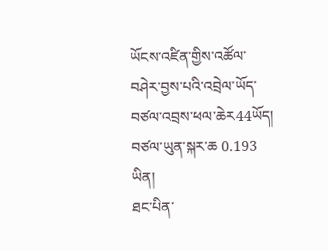ཡོངས་འཛིན་གྱིས་འཚོལ་བཤེར་བྱས་པའི་འབྲེལ་ཡོད་བཙལ་འབྲས་ཕལ་ཆེར44ཡོད།  བཙལ་ཡུན་སྐར་ཆ 0.193 ཡིན།
ཐང་པིན་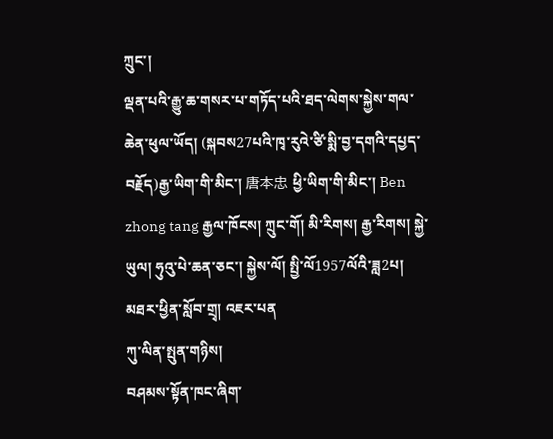ཀྲུང་།
ལྡན་པའི་རྒྱུ་ཆ་གསར་པ་གཏོད་པའི་ཐད་ལེགས་སྐྱེས་གལ་ཆེན་ཕུལ་ཡོད། (སྐབས27པའི་ཁྭ་རུའེ་ཙི་སྨི་བྱ་དགའི་དཔྱད་བརྗོད)རྒྱ་ཡིག་གི་མིང་། 唐本忠 ཕྱི་ཡིག་གི་མིང་། Ben zhong tang རྒྱལ་ཁོངས། ཀྲུང་གོ། མི་རིགས། རྒྱ་རིགས། སྐྱེ་ཡུལ། ཧུའུ་པེ་ཆན་ཅང་། སྐྱེས་ལོ། སྤྱི་ལོ1957ལོའི་ཟླ2པ། མཐར་ཕྱིན་སློབ་གྲྭ། འཇར་པན
ཀུ་ལིན་སྤུན་གཉིས།
བཤམས་སྟོན་ཁང་ཞིག་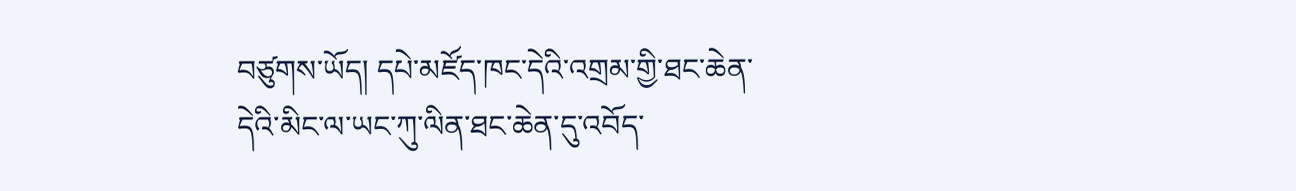བཙུགས་ཡོད། དཔེ་མཛོད་ཁང་དེའི་འགྲམ་གྱི་ཐང་ཆེན་དེའི་མིང་ལ་ཡང་ཀུ་ལིན་ཐང་ཆེན་དུ་འབོད་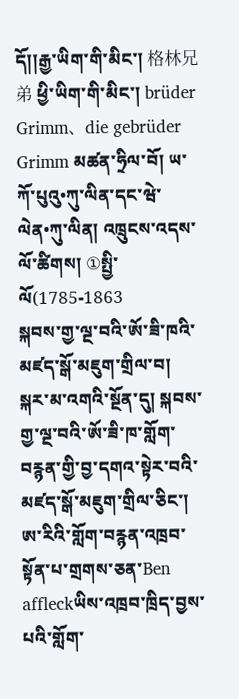དོ།།རྒྱ་ཡིག་གི་མིང་། 格林兄弟 ཕྱི་ཡིག་གི་མིང་། brüder Grimm、die gebrüder Grimm མཚན་ཧྲིལ་བོ། ཡ་ཀོ་པུའུ•ཀུ་ལིན་དང་ཝེ་ལེན•ཀུ་ལིན། འཁྲུངས་འདས་ལོ་ཚིགས། ①སྤྱི་ལོ(1785-1863
སྐབས་གྱ་ལྔ་བའི་ཨོ་ཟི་ཁའི་མཛད་སྒོ་མཇུག་གྲིལ་བ།
སྐར་མ་འགའི་སྔོན་དུ། སྐབས་གྱ་ལྔ་བའི་ཨོ་ཟི་ཁ་གློག་བརྙན་གྱི་བྱ་དགའ་སྟེར་བའི་མཛད་སྒོ་མཇུག་གྲིལ་ཅིང་། ཨ་རིའི་གློག་བརྙན་འཁྲབ་སྟོན་པ་གྲགས་ཅན་Ben affleckཡིས་འཁྲབ་ཁྲིད་བྱས་པའི་གློག་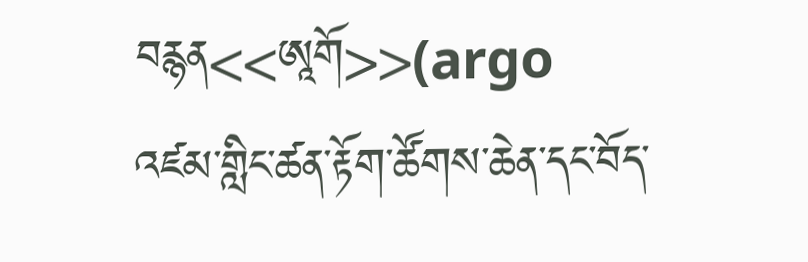བརྙན<<ཨཱགོ>>(argo
འཛམ་གླིང་ཚན་རྟོག་ཚོགས་ཆེན་དང་བོད་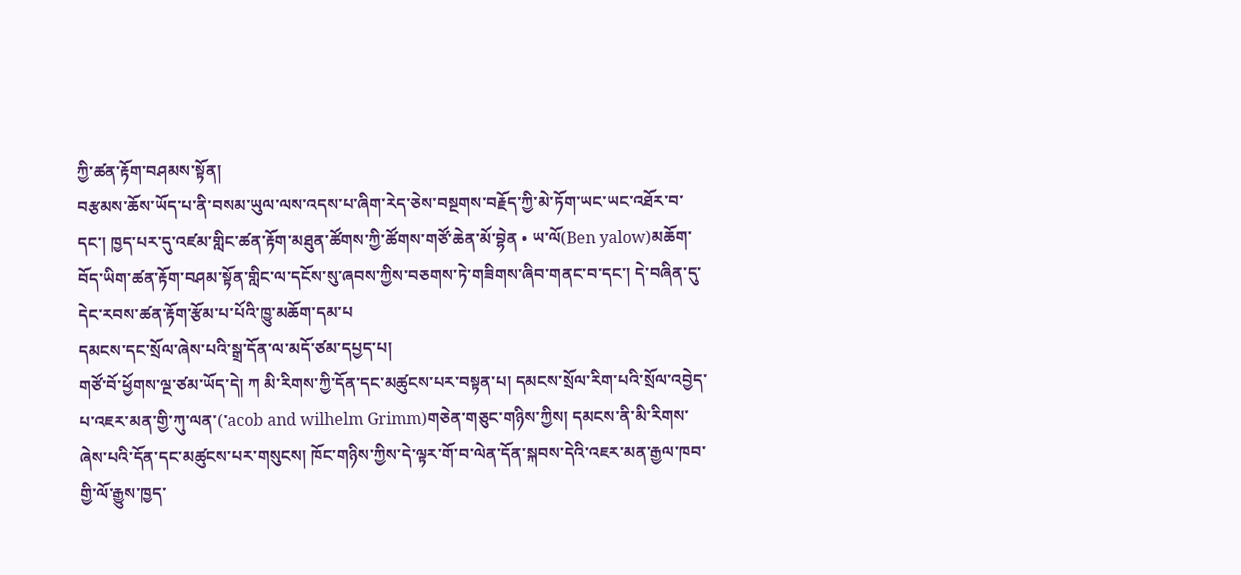ཀྱི་ཚན་རྟོག་བཤམས་སྟོན།
བརྩམས་ཆོས་ཡོད་པ་ནི་བསམ་ཡུལ་ལས་འདས་པ་ཞིག་རེད་ཅེས་བསྔགས་བརྗོད་ཀྱི་མེ་ཏོག་ཡང་ཡང་འཐོར་བ་དང་། ཁྱད་པར་དུ་འཛམ་གླིང་ཚན་རྟོག་མཐུན་ཚོགས་ཀྱི་ཚོགས་གཙོ་ཆེན་མོ་བྷེན • ཡ་ལོ(Ben yalow)མཆོག་བོད་ཡིག་ཚན་རྟོག་བཤམ་སྟོན་གླིང་ལ་དངོས་སུ་ཞབས་ཀྱིས་བཅགས་ཏེ་གཟིགས་ཞིབ་གནང་བ་དང་། དེ་བཞིན་དུ་དེང་རབས་ཚན་རྟོག་རྩོམ་པ་པོའི་ཁྱུ་མཆོག་དམ་པ
དམངས་དང་སྲོལ་ཞེས་པའི་སྒྲ་དོན་ལ་མདོ་ཙམ་དཔྱད་པ།
གཙོ་བོ་ཕྱོགས་ལྔ་ཙམ་ཡོད་དེ། ཀ མི་རིགས་ཀྱི་དོན་དང་མཚུངས་པར་བསྟན་པ། དམངས་སྲོལ་རིག་པའི་སྲོལ་འབྱེད་པ་འཇར་མན་གྱི་ཀུ་ལན་(་acob and wilhelm Grimm)གཅེན་གཅུང་གཉིས་ཀྱིས། དམངས་ནི་མི་རིགས་ཞེས་པའི་དོན་དང་མཚུངས་པར་གསུངས། ཁོང་གཉིས་ཀྱིས་དེ་ལྟར་གོ་བ་ལེན་དོན་སྐབས་དེའི་འཇར་མན་རྒྱལ་ཁབ་གྱི་ལོ་རྒྱུས་ཁྱད་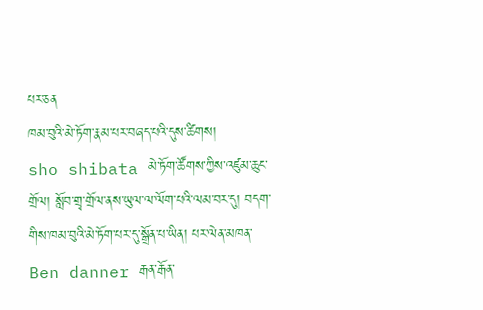པར་ཅན
ཁམ་བུའི་མེ་ཏོག་རྣམ་པར་བཞད་པའི་དུས་ཚིགས།
sho shibata མེ་ཏོག་ཚོགས་ཀྱིས་འཛུམ་ཆུང་གྲོལ། སློབ་གྲྭ་གྲོལ་ནས་ཡུལ་ལ་ལོག་པའི་ལམ་བར་དུ། བདག་གིས་ཁམ་བུའི་མེ་ཏོག་པར་དུ་སྒྲོན་པ་ཡིན། པར་ལེན་མཁན་Ben danner རྒན་རྒོན་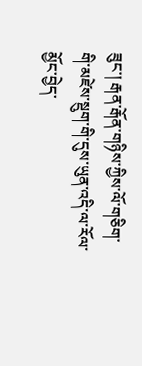ཟུང་། རྒན་རྒོན་གཉིས་ཀྱིས་ལོ་གཅིག་གི་མཛེས་སྡུག་གི་དུས་ཡུན་འདི་ལ་རོལ་མྱོང་བྱེད་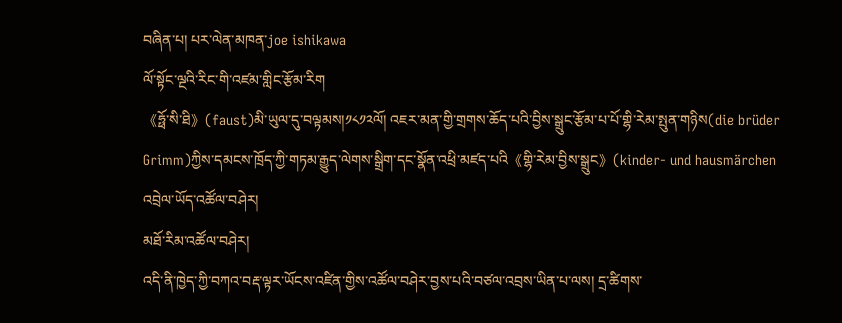བཞིན་པ། པར་ལེན་མཁན་joe ishikawa
ལོ་སྟོང་ལྔའི་རིང་གི་འཛམ་གླིང་རྩོམ་རིག
《ཧྥོ་སི་ཐི》(faust)མི་ཡུལ་དུ་བལྟམས།༡༨༡༢ལོ། འཇར་མན་གྱི་གྲགས་ཆོད་པའི་བྱིས་སྒྲུང་རྩོམ་པ་པོ་གྷི་རེམ་སྤུན་གཉིས(die brüder Grimm)ཀྱིས་དམངས་ཁྲོད་ཀྱི་གཏམ་རྒྱུད་ལེགས་སྒྲིག་དང་སྣོན་འཕྲི་མཛད་པའི《གྷི་རེམ་བྱིས་སྒྲུང》(kinder- und hausmärchen
འབྲེལ་ཡོད་འཚོལ་བཤེར།
མཐོ་རིམ་འཚོལ་བཤེར།
འདི་ནི་ཁྱེད་ཀྱི་བཀའ་བརྡ་ལྟར་ཡོངས་འཛིན་གྱིས་འཚོལ་བཤེར་བྱས་པའི་བཙལ་འབྲས་ཡིན་པ་ལས། དྲ་ཚིགས་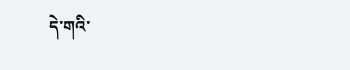དེ་གའི་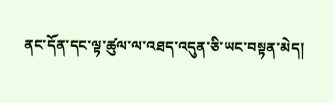ནང་དོན་དང་ལྟ་ཚུལ་ལ་འཐད་འདུན་ཅི་ཡང་བསྟན་མེད།